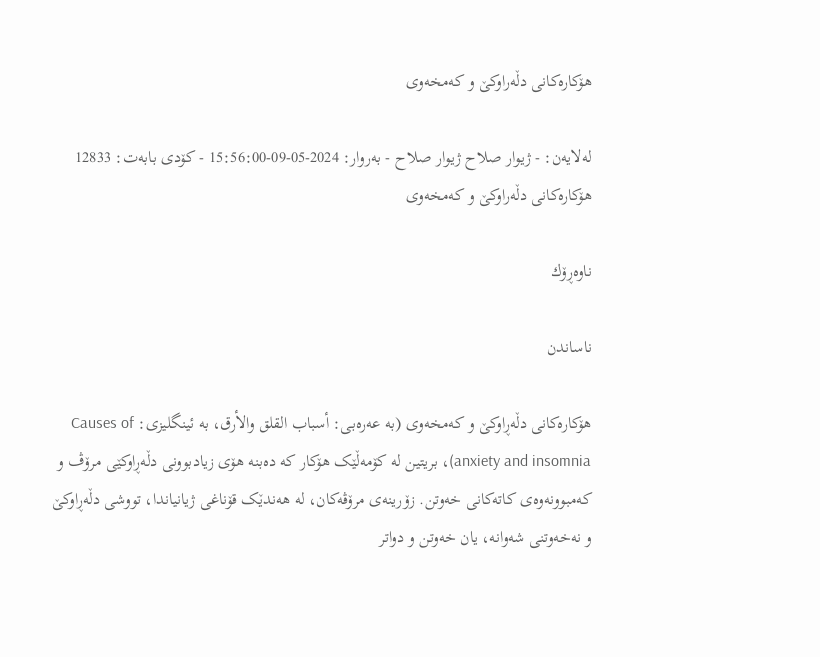هۆکارەکانی دڵەراوکێ و کەمخەوی

له‌لایه‌ن: - ژیوار صلاح ژیوار صلاح - به‌روار: 2024-05-09-15:56:00 - کۆدی بابەت: 12833
هۆکارەکانی دڵەراوکێ و کەمخەوی

ناوه‌ڕۆك

ناساندن

هۆکارەکانی دڵەڕاوکێ و کەمخەوی (بە عەرەبی: أسباب القلق والأرق، بە ئینگلیزی: Causes of anxiety and insomnia)، بریتین لە کۆمەڵێک هۆکار کە دەبنە هۆی زیادبوونی دڵەڕاوکێی مرۆڤ و کەمبوونەوەی کاتەکانی خەوتن. زۆرینەی مرۆڤەکان، لە هەندێک قۆناغی ژیانیاندا، تووشی دڵەڕاوکێ و نەخەوتنی شەوانە، یان خەوتن و دواتر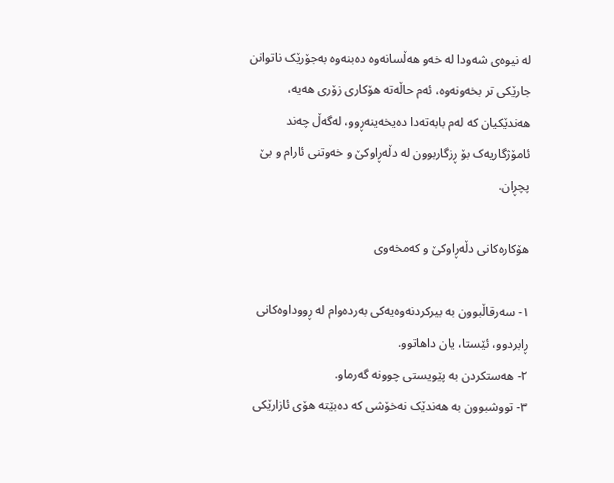لە نیوەی شەودا لە خەو هەڵسانەوە دەبنەوە بەجۆرێک ناتوانن جارێکی تر بخەونەوە، ئەم حاڵەتە هۆکاری زۆری هەیە، هەندێکیان کە لەم بابەتەدا دەیخەینەڕوو، لەگەڵ چەند ئامۆژگاریەک بۆ ڕزگاربوون لە دڵەڕاوکێ و خەوتنی ئارام و بێ پچڕان.

هۆکارەکانی دڵەڕاوکێ و کەمخەوی

١- سەرقاڵبوون بە بیرکردنەوەیەکی بەردەوام لە ڕووداوەکانی ڕابردوو، ئێستا، یان داهاتوو.
٢- هەستکردن بە پێویستی چوونە گەرماو.
٣- تووشبوون بە هەندێک نەخۆشی کە دەبێتە هۆی ئازارێکی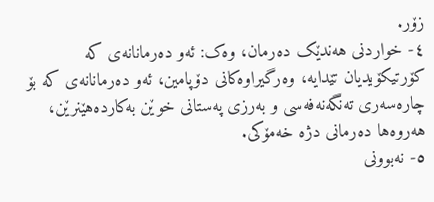زۆر.
٤- خواردنی هەندێک دەرمان، وەک: ئەو دەرمانانەی کە کۆرتیکۆیدیان تێدایە، وەرگیراوەکانی دۆپامین، ئەو دەرمانانەی کە بۆ چارەسەری تەنگەنەفەسی و بەرزی پەستانی خوێن بەکاردەهێنرێن، هەروەها دەرمانی دژە خەمۆکی.
٥- نەبوونی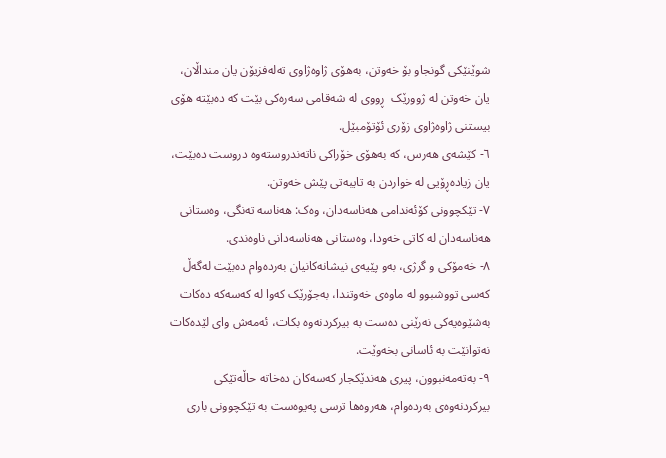شوێنێکی گونجاو بۆ خەوتن، بەهۆی ژاوەژاوی تەلەفزیۆن یان منداڵان، یان خەوتن لە ژوورێک  ڕووی لە شەقامی سەرەکی بێت کە دەبێتە هۆی بیستنی ژاوەژاوی زۆری ئۆتۆمبێل.
٦- کێشەی هەرس، کە بەهۆی خۆراکی ناتەندروستەوە دروست دەبێت، یان زیادەڕۆیی لە خواردن بە تایبەتی پێش خەوتن.
٧- تێکچوونی کۆئەندامی هەناسەدان، وەک: هەناسە تەنگی، وەستانی هەناسەدان لە کاتی خەودا، وەستانی هەناسەدانی ناوەندی.
٨- خەمۆکی و گرژی، بەو پێیەی نیشانەکانیان بەردەوام دەبێت لەگەڵ کەسی تووشبوو لە ماوەی خەوتندا، بەجۆرێک کەوا لە کەسەکە دەکات بەشێوەیەکی نەرێنی دەست بە بیرکردنەوە بکات، ئەمەش وای لێدەکات نەتوانێت بە ئاسانی بخەوێت.
٩- بەتەمەنبوون، پیری هەندێکجار کەسەکان دەخاتە حاڵەتێکی بیرکردنەوەی بەردەوام، هەروەها ترسی پەیوەست بە تێکچوونی باری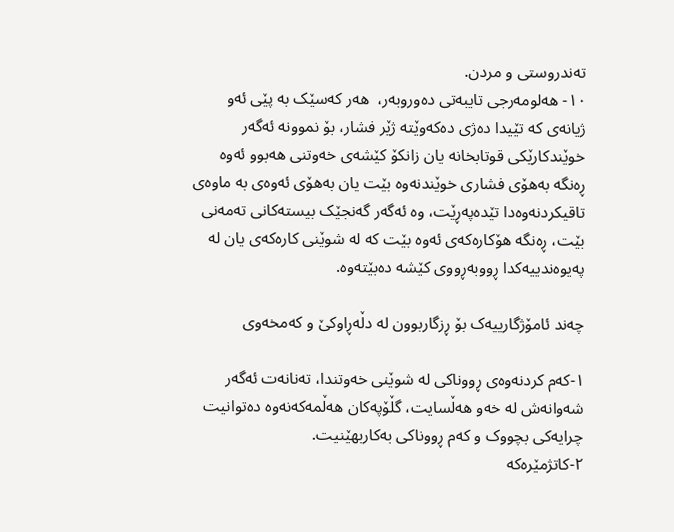تەندروستی و مردن.
١٠- هەلومەرجی تایبەتی دەوروبەر،  هەر کەسێک بە پێی ئەو ژیانەی کە تێیدا دەژی دەکەوێتە ژێر فشار، بۆ نموونە ئەگەر خوێندکارێکی قوتابخانە یان زانکۆ کێشەی خەوتنی هەبوو ئەوە ڕەنگە بەهۆی فشاری خوێندنەوە بێت یان بەهۆی ئەوەی بە ماوەی تاقیکردنەوەدا تێدەپەڕێت، وە ئەگەر گەنجێک بیستەکانی تەمەنی بێت، ڕەنگە هۆکارەکەی ئەوە بێت کە لە شوێنی کارەکەی یان لە پەیوەندییەکدا ڕووبەڕووی کێشە دەبێتەوە.

چەند ئامۆژگارییەک بۆ ڕزگاربوون لە دڵەڕاوکێ و کەمخەوی

١-کەم کردنەوەی ڕووناکی لە شوێنی خەوتندا، تەنانەت ئەگەر شەوانەش لە خەو هەڵسایت، گڵۆپەکان هەڵمەکەنەوە دەتوانیت چرایەکی بچووک و کەم ڕووناکی بەکاربهێنیت.
٢-کاتژمێرەکە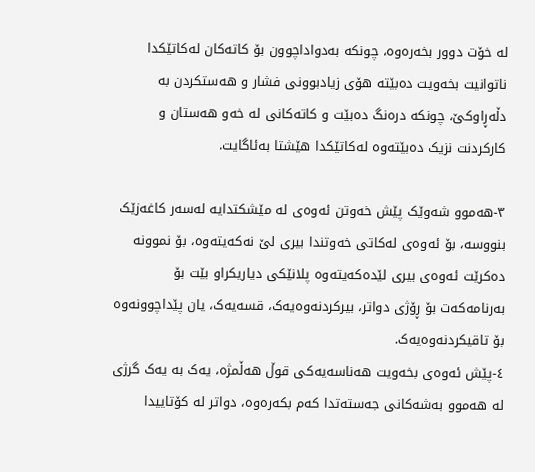لە خۆت دوور بخەرەوە، چونکە بەدواداچوون بۆ کاتەکان لەکاتێکدا ناتوانیت بخەویت دەبێتە هۆی زیادبوونی فشار و هەستکردن بە دڵەڕاوکێ، چونکە درەنگ دەبێت و کاتەکانی لە خەو هەستان و کارکردنت نزیک دەبێتەوە لەکاتێکدا هێشتا بەئاگایت.

٣-هەموو شەوێک پێش خەوتن ئەوەی لە مێشکتدایە لەسەر کاغەزێک بنووسە، بۆ ئەوەی لەکاتی خەوتندا بیری لێ نەکەیتەوە، بۆ نموونە دەکرێت ئەوەی بیری لێدەکەیتەوە پلانێکی دیاریکراو بێت بۆ بەرنامەکەت بۆ ڕۆژی دواتر، بیرکردنەوەیەک، قسەیەک، یان پێداچوونەوە بۆ تاقیکردنەوەیەک.
٤-پێش ئەوەی بخەویت هەناسەیەکی قوڵ هەڵمژە، یەک بە یەک گرژی لە هەموو بەشەکانی جەستەتدا کەم بکەرەوە، دواتر لە کۆتاییدا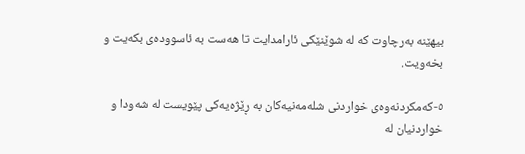بیهێنە بەرچاوت کە لە شوێنێکی ئارامدایت تا هەست بە ئاسوودەی بکەیت و بخەویت.

٥-کەمکردنەوەی خواردنی شلەمەنیەکان بە ڕێژەیەکی پێویست لە شەودا و خواردنیان لە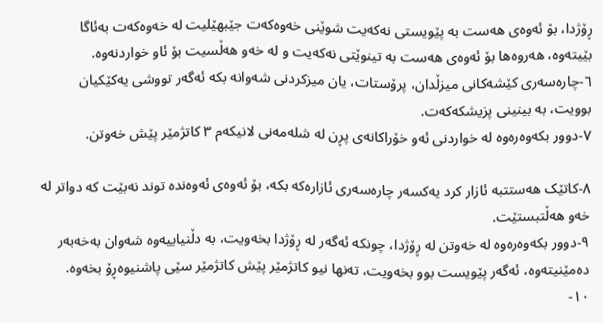ڕۆژدا، بۆ ئەوەی هەست بە پێویستی نەکەیت شوێنی خەوەکەت جێبهێلیت لە خەوەکەت بەئاگا بێیتەوە، هەروەها بۆ ئەوەی هەست بە تینوێتی نەکەیت و لە خەو هەڵسیت بۆ ئاو خواردنەوە.
٦-چارەسەری کێشەکانی میزڵدان، پرۆستات، یان میزکردنی شەوانە بکە ئەگەر تووشی یەکێکیان بوویت، بە بینینی پزیشکەکەت.
٧-دوور بکەوەرەوە لە خواردنی ئەو خۆراکانەی پڕن لە شلەمەنی لانیکەم ٣ کاتژمێر پێش خەوتن.

٨-کاتێک هەستتبە ئازار کرد یەکسەر چارەسەری ئازارەکە بکە، بۆ ئەوەی ئەوەندە توند نەبێت کە دواتر لە خەو هەڵتبستێت.
٩-دوور بکەوەرەوە لە خەوتن لە ڕۆژدا، چونکە ئەگەر لە ڕۆژدا بخەویت، بە دڵنیاییەوە شەوان بەخەبەر دەمێنیتەوە، ئەگەر پێویست بوو بخەویت، تەنها نیو کاتژمێر پێش کاتژمێر سێی پاشنیوەڕۆ بخەوە.
١٠-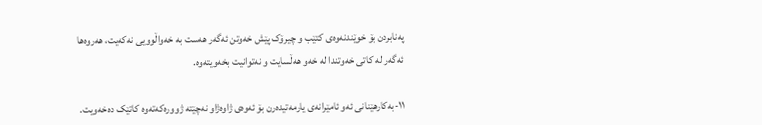پەنابردن بۆ خوێندنەوەی کتێب و چیرۆک پێش خەوتن ئەگەر هەست بە خەواڵوویی نەکەیت، هەروەها ئەگەر لە کاتی خەوتندا لە خەو هەڵسایت و نەتوانیت بخەویتەوە.

١١-بەکارهێنانی ئەو ئامێرانەی یارمەتیدەرن بۆ ئەوەی ژاوەژاو نەچێتە ژوورەکەتەوە کاتێک دەخەویت.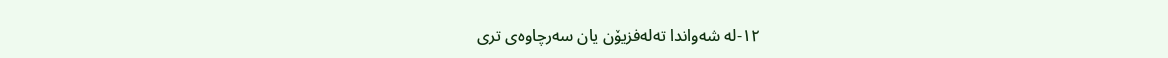١٢-لە شەواندا تەلەفزیۆن یان سەرچاوەی تری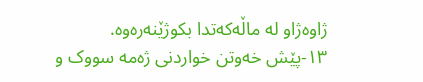ژاوەژاو لە ماڵەکەتدا بکوژێنەرەوە.
١٣-پێش خەوتن خواردنی ژەمە سووک و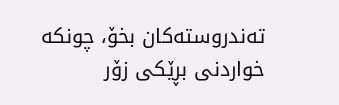تەندروستەکان بخۆ، چونکە خواردنی بڕێکی زۆر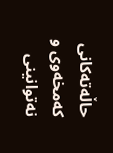حاڵەتەکانی کەمخەوی و نەتوانینی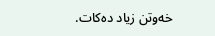خەوتن زیاد دەکات.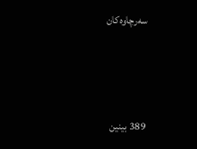سەرچاوەکان



389 بینین